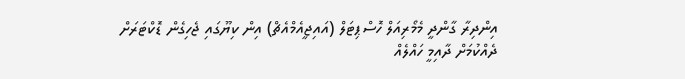އިންދިރާ ގާންދީ މެމޯރިއަލް ހޮސްޕިޓަލް (އައިޖީއެމްއެޗް) އިން ކިޔޫގައި ޖެހިގެން ޑޮކްޓަރަށް ދެއްކުމަށް ދާއިމީ ހައްލެއް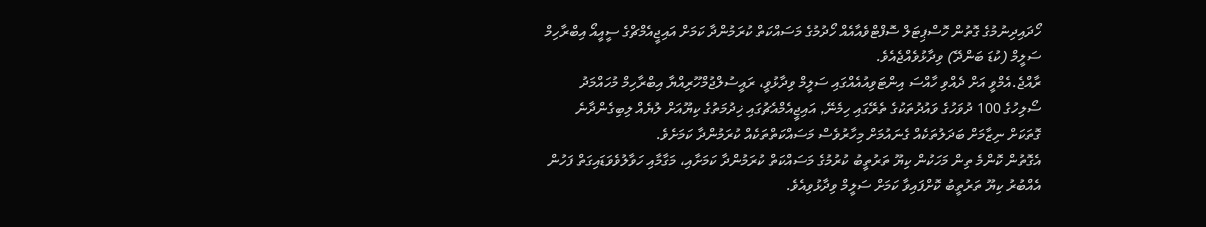ހޯދައިދިނުމުގެ ގޮތުން ހޮސްޕިޓަލް ސޮފްޓްވެއާއެއް ހޯދުމުގެ މަސައްކަތް ކުރަމުންދާ ކަމަށް އައިޖީއެމްޗްގެ ސީއީއޯ އިބްރާހިމް ސަލީމް (ކުޑަ ބަންދޭ) ވިދާޅުވެއްޖެއެވެ.
ރާއްޖެ.އެމްވީ އަށް ދެއްވި ހާއްސަ އިންޓަވިއުއެއްގައި ސަލީމް ވިދާޅުވީ، ރައީސުލްޖުމްހޫރިއްޔާ އިބްރާހިމް މުހައްމަދު ސޯލިހުގެ 100 ދުވަހުގެ ވައުދުތަކުގެ ތެރޭގައި ހިމެނޭ, އައިޖީއެމްއެޗުގައި ޚިދުމަތުގެ ކިޔޫއަށް ލުޔެއް ލިބިގެންދާނެ ގޮތަކަށް ނިޒާމަށް ބަދަލުތަކެއް ގެނައުމަށް މިހާރުވެސް މަސައްކަތްތަކެއް ކުރަމުންދާ ކަމަށެވެ.
އެގޮތުން ކޮންމެ ތިން މަހަކުން ކިޔޫ ތަރުތީބު ކުރުމުގެ މަސައްކަތް ކުރަމުންދާ ކަމަށާއި، މަގާމާއި ހަވާލުވެވަޑައިގަތް ފަހުން އެއްބުރު ކިޔޫ ތަރުތީބު ކޮށްފައިވާ ކަމަށް ސަލީމް ވިދާޅުވިއެވެ.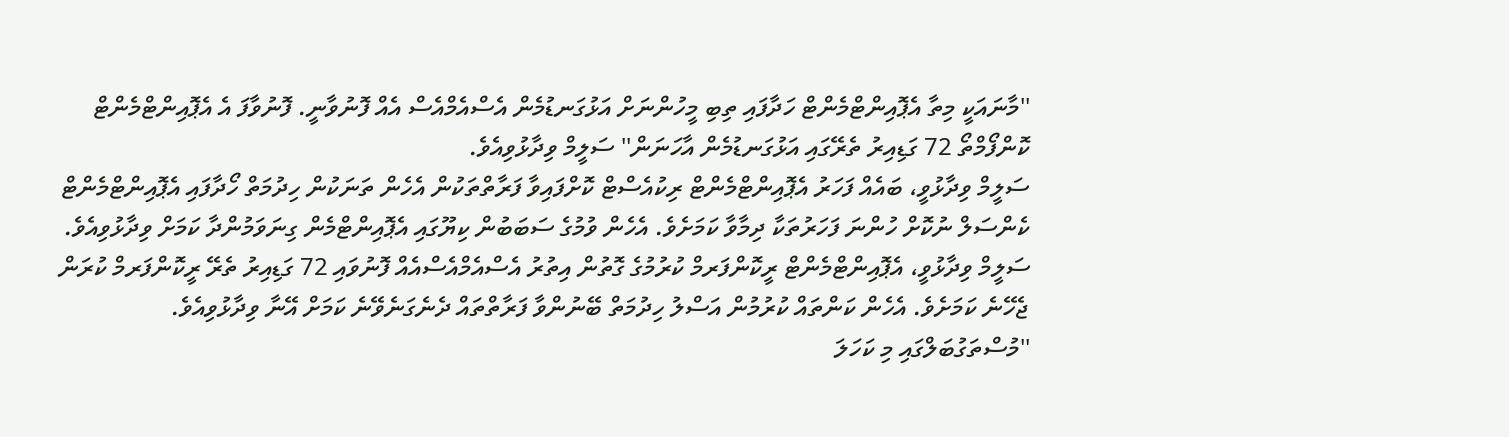''މާނައަކީ މިތާ އެޕޮއިންޓްމެންޓް ހަދާފައި ތިބި މީހުންނަށް އަޅުގަނޑުމެން އެސްއެމްއެސް އެއް ފޮނުވާނީ. ފޮނުވާފަ އެ އެޕޮއިންޓްމެންޓް ކޮންފޯމްތޯ 72 ގަޑިއިރު ތެރޭގައި އަޅުގަނޑުމެން އާހަނަން'' ސަލީމް ވިދާޅުވިއެވެ.
ސަލީމް ވިދާޅުވީ، ބައެއް ފަހަރު އެޕޮއިންޓްމެންޓް ރިކުއެސްޓް ކޮށްފައިވާ ފަރާތްތަކުން އެހެން ތަނަކުން ހިދުމަތް ހޯދާފައި އެޕޮއިންޓްމެންޓް ކެންސަލް ނުކޮށް ހުންނަ ފަހަރުތަކާ ދިމާވާ ކަމަށެވެ. އެހެން ވުމުގެ ސަބަބުން ކިޔޫގައި އެޕޮއިންޓްމެން ގިނަވަމުންދާ ކަމަށް ވިދާޅުވިއެވެ.
ސަލީމް ވިދާޅުވީ، އެޕޮއިންޓްމެންޓް ރީކޮންފަރމް ކުރުމުގެ ގޮތުން އިތުރު އެސްއެމްއެސްއެއް ފޮނުވައި 72 ގަޑިއިރު ތެރޭ ރީކޮންފަރމް ކުރަން ޖެހޭނެ ކަމަށެވެ. އެހެން ކަންތައް ކުރުމުން އަސްލު ހިދުމަތް ބޭނުންވާ ފަރާތްތައް ދެނެގަނެވޭނެ ކަމަށް އޭނާ ވިދާޅުވިއެވެ.
''މުސްތަގުބަލްގައި މި ކަހަލަ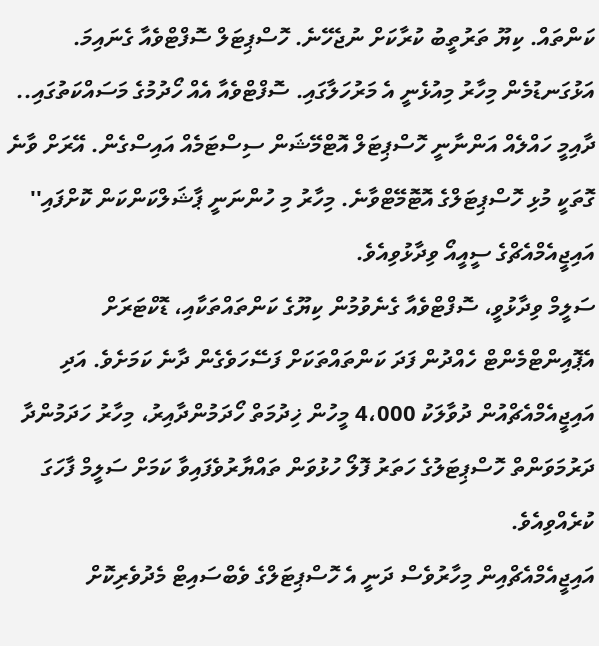ކަންތައް. ކިޔޫ ތަރުތީބު ކުރާކަށް ނުޖެހޭނެ. ހޮސްޕިޓަލް ސޮފްޓްވެއާ ގެނައިމަ. އަޅުގަނޑުމެން މިހާރު މިއުޅެނީ އެ މަރުހަލާގައި. ސޮފްޓްވެއާ އެއް ހޯދުމުގެ މަސައްކަތުގައި.. ދާއިމީ ހައްލެއް އަންނާނީ ހޮސްޕިޓަލް އޮޓްމޭޝަން ސިސްޓަމެއް އައިސްގެން. އޭރަށް ވާނެ ގޮތަކީ މުޅި ހޮސްޕިޓަލްގެ އޮޓޮމޭޓްވާނެ. މިހާރު މި ހުންނަނީ ޕާޝަލްކަންކަން ކޮށްފައި'' އައިޖީއެމްއެޗްގެ ސީއީއޯ ވިދާޅުވިއެވެ.
ސަލީމް ވިދާޅުވީ، ސޮފްޓްވެއާ ގެނެވުމުން ކިޔޫގެ ކަންތައްތަކާއި، ޑޮކްޓަރަށް އެޕޮއިންޓްމެންޓް ހެއްދުން ފަދަ ކަންތައްތަކަށް ފަސޭހަވެގެން ދާނެ ކަމަށެވެ. އަދި އައިޖީއެމްއެޗްއުން ދުވާލަކު 4،000 މީހުން ޚިދުމަތް ހޯދަމުންދާއިރު، މިހާރު ހަދަމުންދާ ދަރުމަވަންތް ހޮސްޕިޓަލުގެ ހަތަރު ފޮލޯ ހުޅުވަން ތައްޔާރުވެފައިވާ ކަމަށް ސަލީމް ފާހަގަ ކުރެއްވިއެވެ.
އައިޖީއެމްއެޗްއިން މިހާރުވެސް ދަނީ އެ ހޮސްޕިޓަލްގެ ވެބްސައިޓް މެދުވެރިކޮށް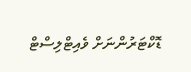ޑޮކްޓަރުންނަށް ވެއިޓްލިސްޓް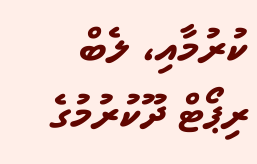ކުރުމާއި، ލެބް ރިޕޯޓް ދޫކުރުމުގެ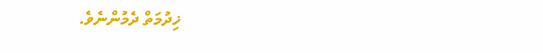ޚިދުމަތް ދެމުންނެވެ.